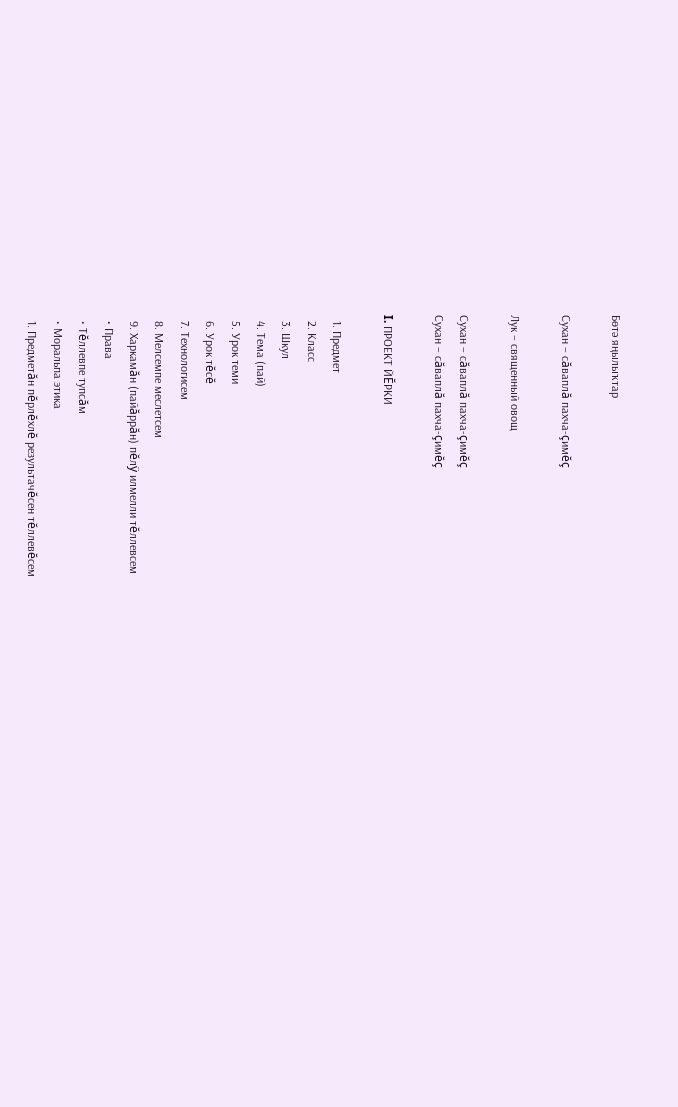Бөтә яңылыҡтар

Сухан – сăваплă пахча-çимĕç

Лук – священный овощ

Сухан – сăваплă пахча-çимĕç
Сухан – сăваплă пахча-çимĕç

I. ПРОЕКТ ЙĔРКИ

  1. Предмет
  2. Класс
  3. Шкул
  4. Тема (пай)
  5. Урок теми
  6. Урок тĕсĕ
  7. Технологисем
  8. Мелсемпе меслетсем
  9. Харкамăн (пайăррăн) пĕлÿ илмелли тĕллевсем
  • Права
  • Тĕллевпе тупсăм
  • Моральпа этика
  1. Предметăн пĕрлĕхлĕ результачĕсен тĕллевĕсем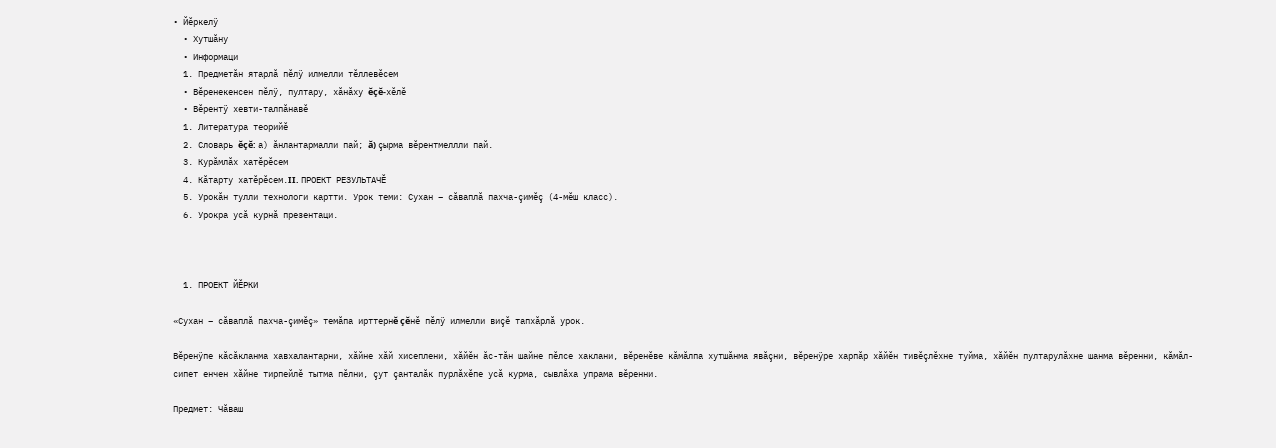• Йĕркелÿ
  • Хутшăну
  • Информаци
  1. Предметăн ятарлă пĕлÿ илмелли тĕллевĕсем
  • Вĕренекенсен пĕлÿ, пултару, хăнăху ĕçĕ-хĕлĕ
  • Вĕрентÿ хевти-талпăнавĕ
  1. Литература теорийĕ
  2. Словарь ĕçĕ: а) ăнлантармалли пай; ă) çырма вĕрентмеллли пай.
  3. Курăмлăх хатĕрĕсем
  4. Кăтарту хатĕрĕсем.II. ПРОЕКТ РЕЗУЛЬТАЧĔ
  5. Урокăн тулли технологи картти. Урок теми: Сухан – сăваплă пахча-çимĕç (4-мĕш класс).
  6. Урокра усă курнă презентаци.



  1. ПРОЕКТ ЙĔРКИ

«Сухан – сăваплă пахча-çимĕç» темăпа ирттернĕ çĕнĕ пĕлÿ илмелли виçĕ тапхăрлă урок.

Вĕренÿпе кăсăкланма хавхалантарни, хăйне хăй хисеплени, хăйĕн ăс-тăн шайне пĕлсе хаклани, вĕренĕве кăмăлпа хутшăнма явăçни, вĕренÿре харпăр хăйĕн тивĕçлĕхне туйма, хăйĕн пултарулăхне шанма вĕренни, кăмăл-сипет енчен хăйне тирпейлĕ тытма пĕлни, çут çанталăк пурлăхĕпе усă курма, сывлăха упрама вĕренни.

Предмет: Чăваш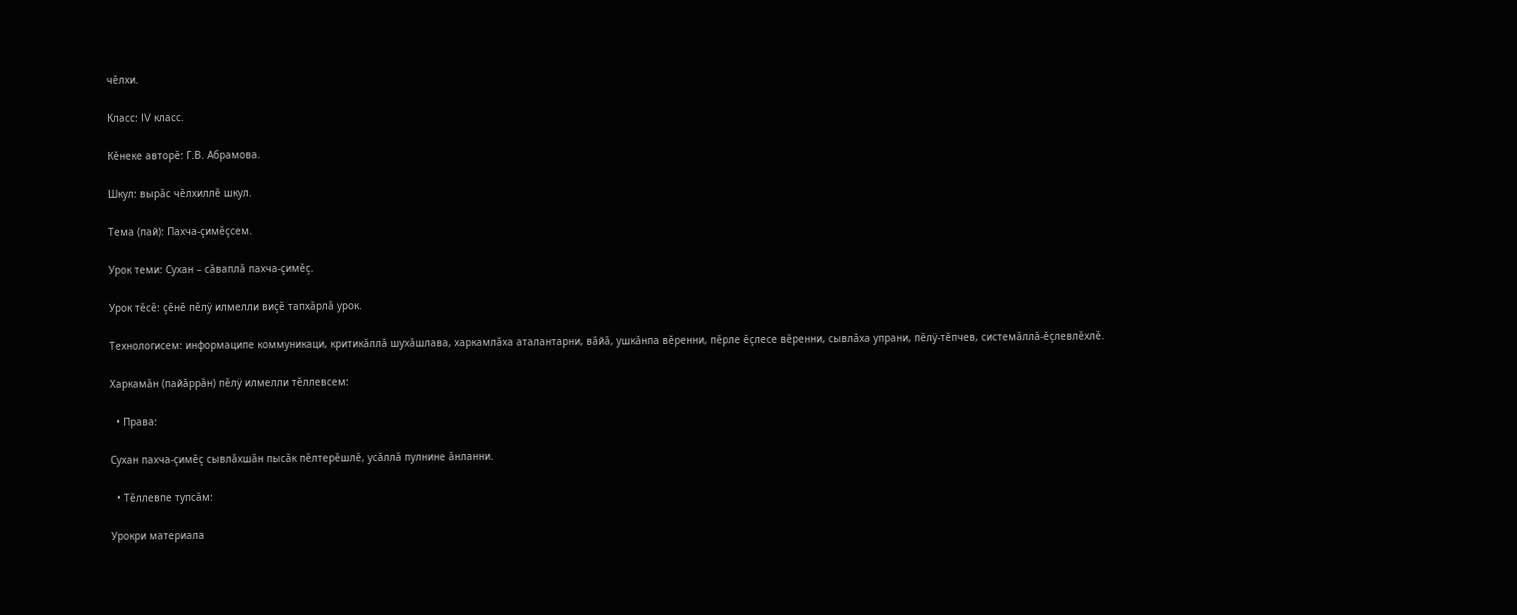чĕлхи.

Класс: IV класс.

Кĕнеке авторĕ: Г.В. Абрамова.

Шкул: вырăс чĕлхиллĕ шкул.

Тема (пай): Пахча-çимĕçсем.

Урок теми: Сухан – сăваплă пахча-çимĕç.

Урок тĕсĕ: çĕнĕ пĕлÿ илмелли виçĕ тапхăрлă урок.

Технологисем: информаципе коммуникаци, критикăллă шухăшлава, харкамлăха аталантарни, вăйă, ушкăнпа вĕренни, пĕрле ĕçлесе вĕренни, сывлăха упрани, пĕлÿ-тĕпчев, системăллă-ĕçлевлĕхлĕ.

Харкамăн (пайăррăн) пĕлÿ илмелли тĕллевсем:

  • Права:

Сухан пахча-çимĕç сывлăхшăн пысăк пĕлтерĕшлĕ, усăллă пулнине ăнланни.

  • Тĕллевпе тупсăм:

Урокри материала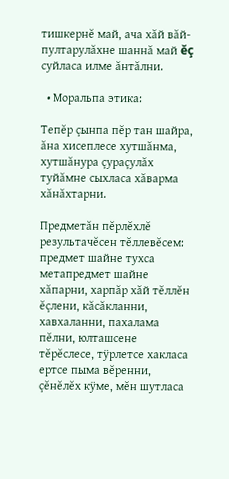тишкернĕ май, ача хăй вăй-пултарулăхне шаннă май ĕç суйласа илме ăнтăлни.

  • Моральпа этика:

Тепĕр çынпа пĕр тан шайра, ăна хисеплесе хутшăнма, хутшăнура çураçулăх туйăмне сыхласа хăварма хăнăхтарни.

Предметăн пĕрлĕхлĕ результачĕсен тĕллевĕсем: предмет шайне тухса метапредмет шайне хăпарни, харпăр хăй тĕллĕн ĕçлени, кăсăкланни, хавхаланни, пахалама пĕлни, юлташсене тĕрĕслесе, тÿрлетсе хакласа ертсе пыма вĕренни, çĕнĕлĕх кÿме, мĕн шутласа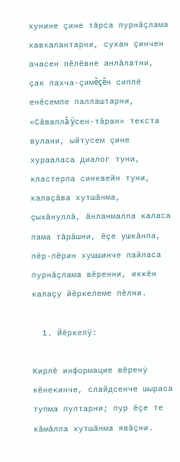хунине çине тăрса пурнăçлама хавхалантарни, сухан çинчен ачасен пĕлĕвне анлăлатни, çак пахча-çимĕçĕн сиплĕ енĕсемпе паллаштарни, «Сăваплă ÿсен-тăран» текста вулани, ыйтусем çине хуравласа диалог туни, кластерпа синквейн туни, калаçăва хутшăнма, çыхăнуллă, ăнланмалла каласа пама тăрăшни, ĕçе ушкăнпа, пĕр-пĕрин хушшинче пайласа пурнăçлама вĕренни, иккĕн калаçу йĕркелеме пĕлни.

  1. Йĕркелÿ:

Кирлĕ информацие вĕренÿ кĕнекинче, слайдсенче шыраса тупма пултарни; пур ĕçе те кăмăлпа хутшăнма явăçни.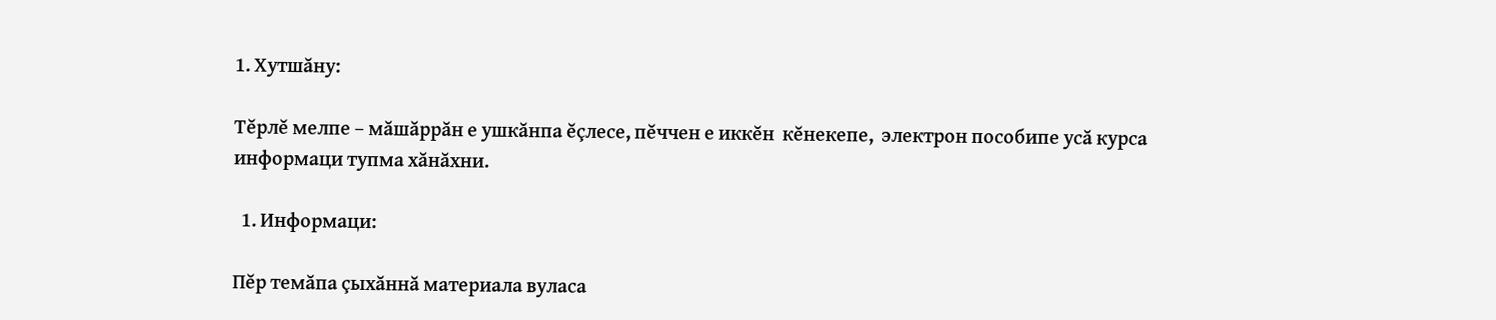1. Хутшăну:

Тĕрлĕ мелпе – мăшăррăн е ушкăнпа ĕçлесе, пĕччен е иккĕн  кĕнекепе,  электрон пособипе усă курса информаци тупма хăнăхни.

  1. Информаци:

Пĕр темăпа çыхăннă материала вуласа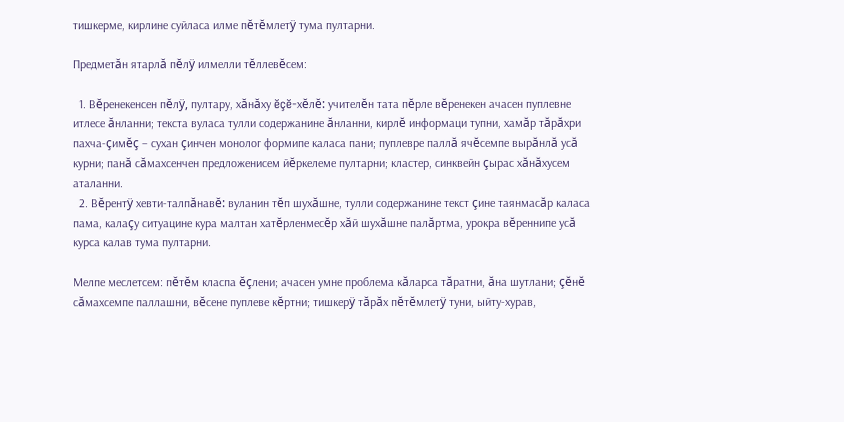тишкерме, кирлине суйласа илме пĕтĕмлетÿ тума пултарни.

Предметăн ятарлă пĕлÿ илмелли тĕллевĕсем:

  1. Вĕренекенсен пĕлÿ, пултару, хăнăху ĕçĕ-хĕлĕ: учителĕн тата пĕрле вĕренекен ачасен пуплевне итлесе ăнланни; текста вуласа тулли содержанине ăнланни, кирлĕ информаци тупни, хамăр тăрăхри пахча-çимĕç – сухан çинчен монолог формипе каласа пани; пуплевре паллă ячĕсемпе вырăнлă усă курни; панă сăмахсенчен предложенисем йĕркелеме пултарни; кластер, синквейн çырас хăнăхусем аталанни.
  2. Вĕрентÿ хевти-талпăнавĕ: вуланин тĕп шухăшне, тулли содержанине текст çине таянмасăр каласа пама, калаçу ситуацине кура малтан хатĕрленмесĕр хăй шухăшне палăртма, урокра вĕреннипе усă курса калав тума пултарни.

Мелпе меслетсем: пĕтĕм класпа ĕçлени; ачасен умне проблема кăларса тăратни, ăна шутлани; çĕнĕ сăмахсемпе паллашни, вĕсене пуплеве кĕртни; тишкерÿ тăрăх пĕтĕмлетÿ туни, ыйту-хурав,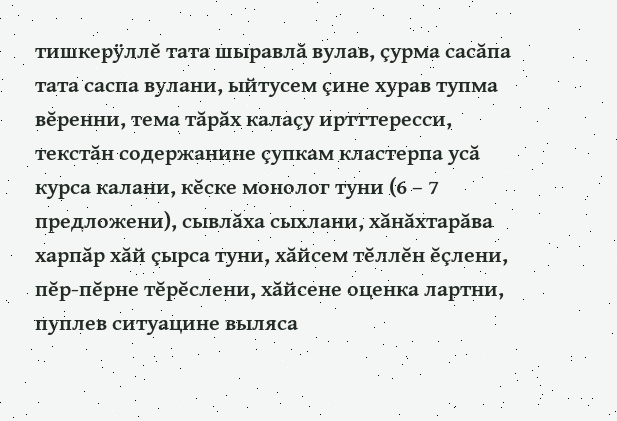тишкерÿллĕ тата шыравлă вулав, çурма сасăпа тата саспа вулани, ыйтусем çине хурав тупма вĕренни, тема тăрăх калаçу иртттересси, текстăн содержанине çупкам кластерпа усă курса калани, кĕске монолог туни (6 – 7 предложени), сывлăха сыхлани, хăнăхтарăва харпăр хăй çырса туни, хăйсем тĕллĕн ĕçлени, пĕр-пĕрне тĕрĕслени, хăйсене оценка лартни, пуплев ситуацине выляса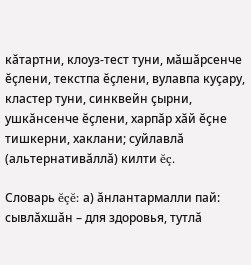кăтартни, клоуз-тест туни, мăшăрсенче ĕçлени, текстпа ĕçлени, вулавпа куçару, кластер туни, синквейн çырни, ушкăнсенче ĕçлени, харпăр хăй ĕçне тишкерни, хаклани; суйлавлă (альтернативăллă) килти ĕç.

Словарь ĕçĕ: а) ăнлантармалли пай: сывлăхшăн – для здоровья, тутлă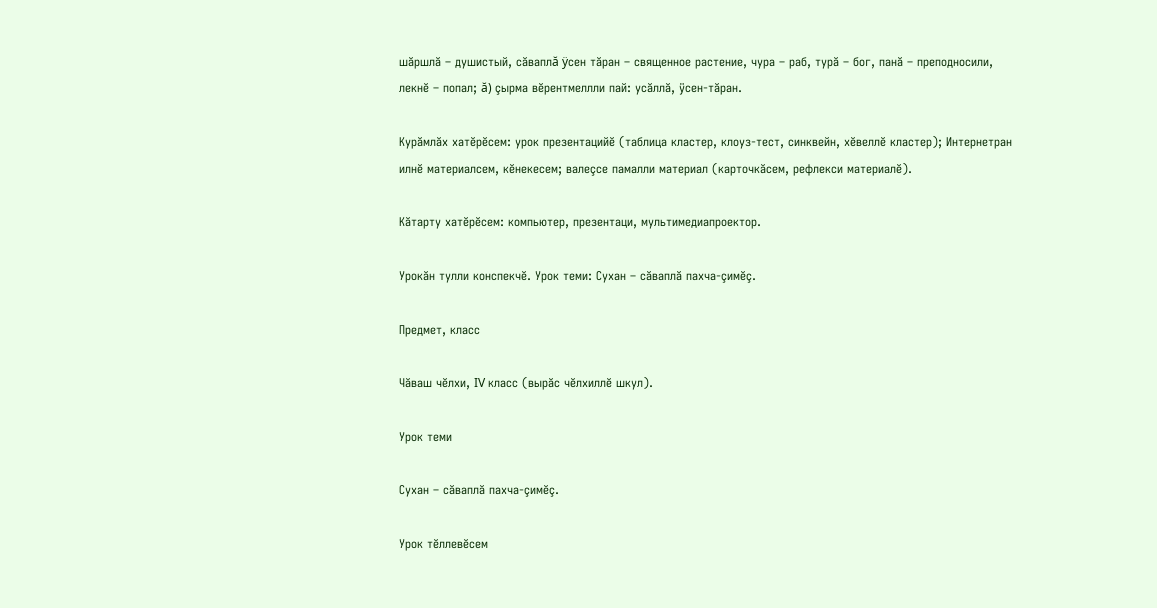шăршлă – душистый, сăваплă ÿсен тăран – священное растение, чура – раб, турă – бог, панă – преподносили, лекнĕ – попал; ă) çырма вĕрентмеллли пай: усăллă, ÿсен-тăран.

Курăмлăх хатĕрĕсем: урок презентацийĕ (таблица кластер, клоуз-тест, синквейн, хĕвеллĕ кластер); Интернетран илнĕ материалсем, кĕнекесем; валеçсе памалли материал (карточкăсем, рефлекси материалĕ).

Кăтарту хатĕрĕсем: компьютер, презентаци, мультимедиапроектор.

Урокăн тулли конспекчĕ. Урок теми: Сухан – сăваплă пахча-çимĕç.

Предмет, класс

Чăваш чĕлхи, IV класс (вырăс чĕлхиллĕ шкул).

Урок теми

Сухан – сăваплă пахча-çимĕç.

Урок тĕллевĕсем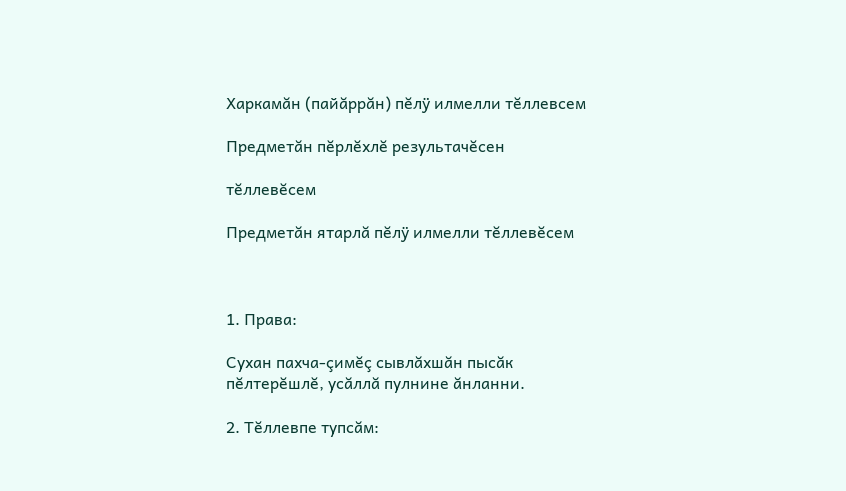Харкамăн (пайăррăн) пĕлÿ илмелли тĕллевсем

Предметăн пĕрлĕхлĕ результачĕсен

тĕллевĕсем

Предметăн ятарлă пĕлÿ илмелли тĕллевĕсем



1. Права:

Сухан пахча-çимĕç сывлăхшăн пысăк пĕлтерĕшлĕ, усăллă пулнине ăнланни.

2. Тĕллевпе тупсăм: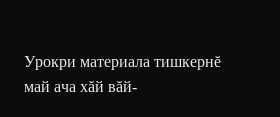Урокри материала тишкернĕ май ача хăй вăй-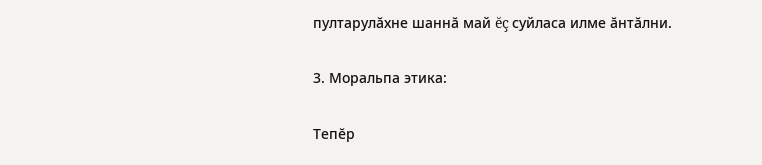пултарулăхне шаннă май ĕç суйласа илме ăнтăлни.

3. Моральпа этика:

Тепĕр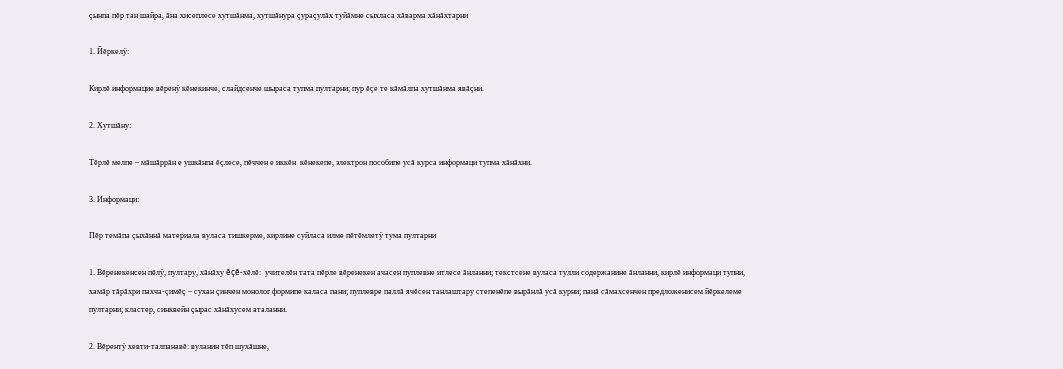çынпа пĕр тан шайра, ăна хисеплесе хутшăнма, хутшăнура çураçулăх туйăмне сыхласа хăварма хăнăхтарни

1. Йĕркелÿ:

Кирлĕ информацие вĕренÿ кĕнекинче, слайдсенче шыраса тупма пултарни; пур ĕçе те кăмăлпа хутшăнма явăçни.

2. Хутшăну:

Тĕрлĕ мелпе – мăшăррăн е ушкăнпа ĕçлесе, пĕччен е иккĕн  кĕнекепе, электрон пособипе усă курса информаци тупма хăнăхни.

3. Информаци:

Пĕр темăпа çыхăннă материала вуласа тишкерме, кирлине суйласа илме пĕтĕмлетÿ тума пултарни

1. Вĕренекенсен пĕлÿ, пултару, хăнăху ĕçĕ-хĕлĕ:  учителĕн тата пĕрле вĕренекен ачасен пуплевне итлесе ăнланни; текстсене вуласа тулли содержанине ăнланни, кирлĕ информаци тупни, хамăр тăрăхри пахча-çимĕç – сухан çинчен монолог формипе каласа пани; пуплевре паллă ячĕсен танлаштару степенĕпе вырăнлă усă курни; панă сăмахсенчен предложенисем йĕркелеме пултарни; кластер, синквейн çырас хăнăхусем аталанни.

2. Вĕрентÿ хевти-талпанавĕ: вуланин тĕп шухăшне,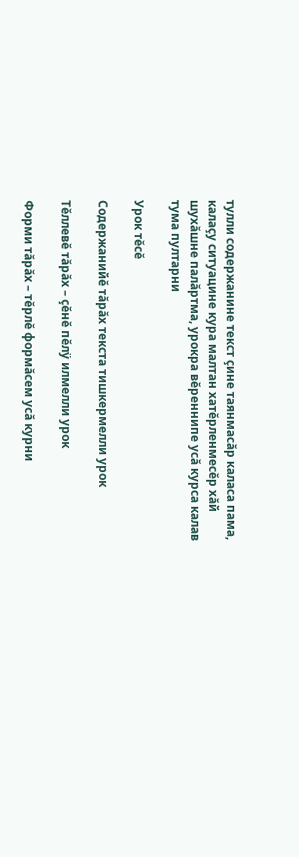тулли содержанине текст çине таянмасăр каласа пама, калаçу ситуацине кура малтан хатĕрленмесĕр хăй шухăшне палăртма, урокра вĕреннипе усă курса калав тума пултарни

Урок тĕсĕ

Содержанийĕ тăрăх текста тишкермелли урок

Тĕллевĕ тăрăх – çĕнĕ пĕлÿ илмелли урок

Форми тăрăх – тĕрлĕ формăсем усă курни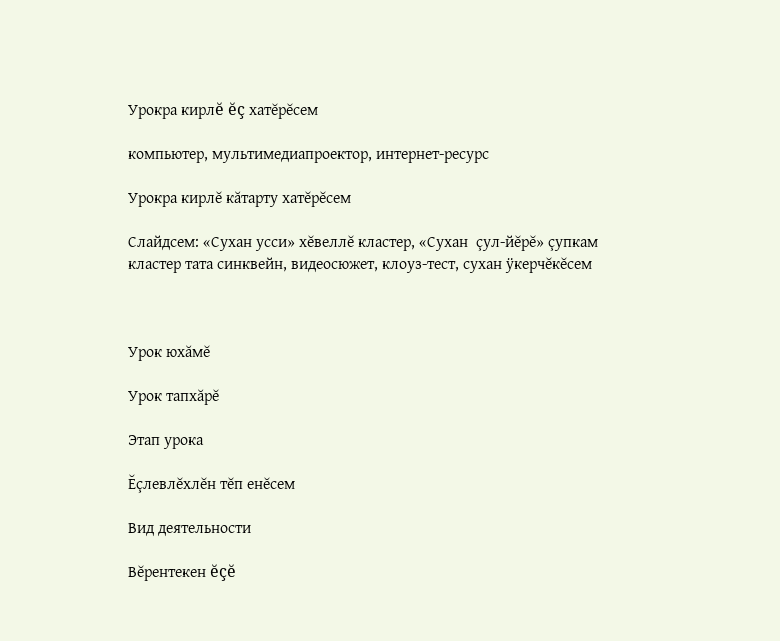Урокра кирлĕ ĕç хатĕрĕсем

компьютер, мультимедиапроектор, интернет-ресурс

Урокра кирлĕ кăтарту хатĕрĕсем

Слайдсем: «Сухан усси» хĕвеллĕ кластер, «Сухан  çул-йĕрĕ» çупкам кластер тата синквейн, видеосюжет, клоуз-тест, сухан ÿкерчĕкĕсем



Урок юхăмĕ

Урок тапхăрĕ

Этап урока

Ĕçлевлĕхлĕн тĕп енĕсем

Вид деятельности

Вĕрентекен ĕçĕ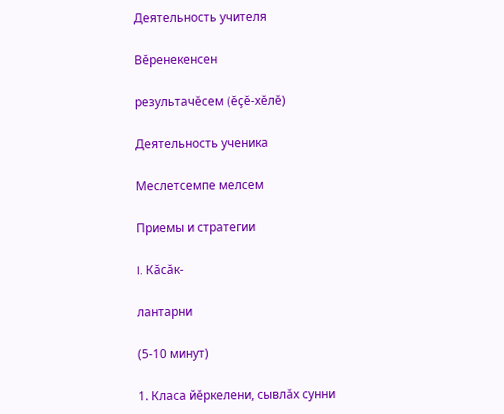Деятельность учителя

Вĕренекенсен

результачĕсем (ĕçĕ-хĕлĕ)

Деятельность ученика

Меслетсемпе мелсем

Приемы и стратегии

I. Кăсăк-

лантарни

(5-10 минут)

1. Класа йĕркелени, сывлăх сунни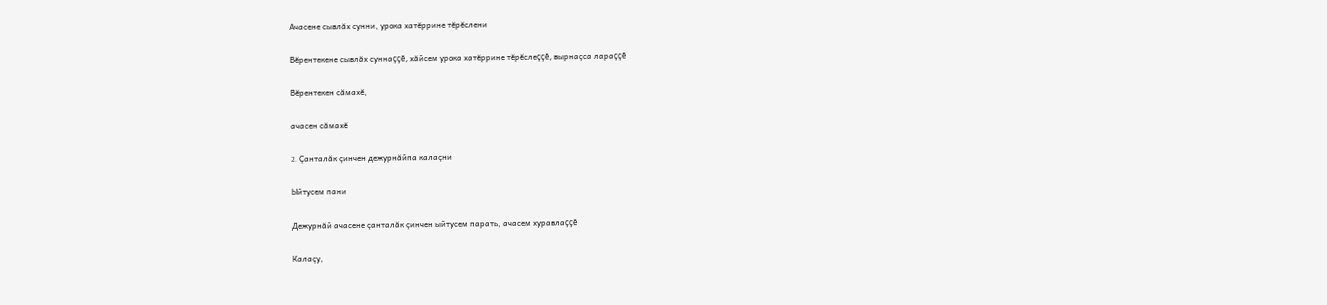Ачасене сывлăх сунни, урока хатĕррине тĕрĕслени

Вĕрентекене сывлăх суннаççĕ, хăйсем урока хатĕррине тĕрĕслеççĕ, вырнаçса лараççĕ

Вĕрентекен сăмахĕ,

ачасен сăмахĕ

2. Çанталăк çинчен дежурнăйпа калаçни

Ыйтусем пани

Дежурнăй ачасене çанталăк çинчен ыйтусем парать, ачасем хуравлаççĕ

Калаçу,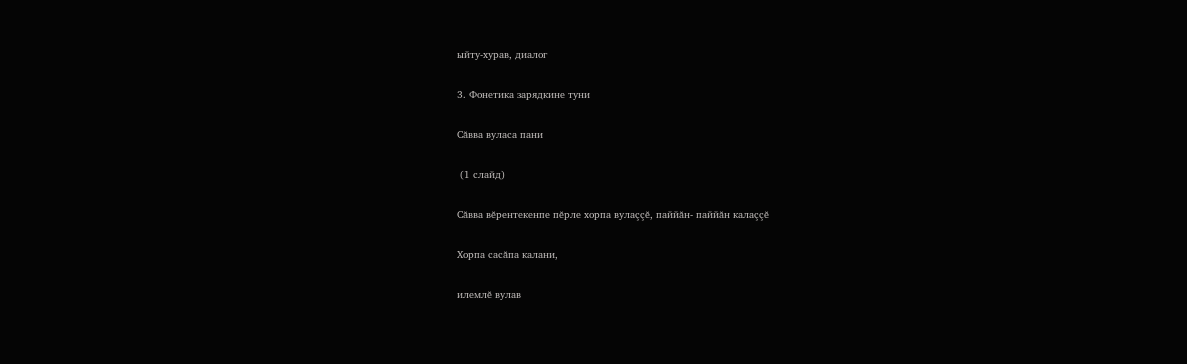ыйту-хурав, диалог

3. Фонетика зарядкине туни

Сăвва вуласа пани

 (1 слайд)

Сăвва вĕрентекенпе пĕрле хорпа вулаççĕ, паййăн- паййăн калаççĕ

Хорпа сасăпа калани,

илемлĕ вулав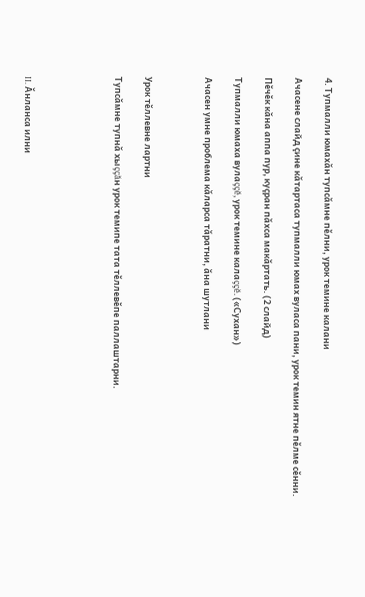4. Тупмалли юмахăн тупсăмне пĕлни, урок темине калани

Ачасене слайд çине кăтартаса тупмалли юмах вуласа пани, урок темин ятне пĕлме сĕнни.

Пĕчĕк кăна аппа пур, куçран пăхса макăртать. (2 слайд)

Тупмалли юмаха вулаççĕ, урок темине калаççĕ. («Сухан»)

Ачасен умне проблема кăларса тăратни, ăна шутлани



Урок тĕллевне лартни

Тупсăмне тупнă хыççăн урок темипе тата тĕллевĕпе паллаштарни.





II. Ăнланса илни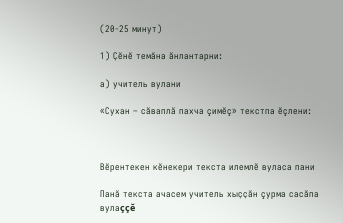(20-25 минут)

1) Ҫӗнӗ темӑна ӑнлантарни:

а) учитель вулани

«Сухан – сăваплă пахча çимĕç» текстпа ĕçлени:



Вĕрентекен кĕнекери текста илемлĕ вуласа пани

Панă текста ачасем учитель хыҫҫăн çурма сасăпа вулаççĕ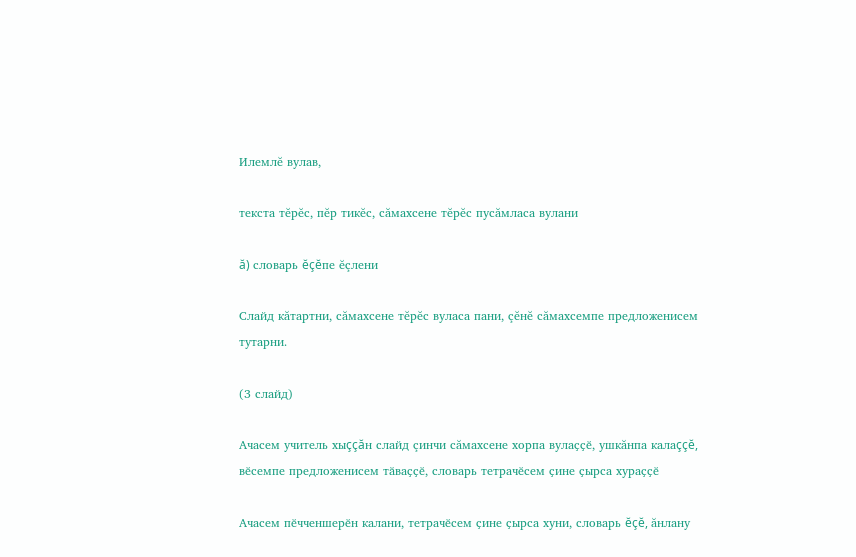Илемлĕ вулав,

текста тĕрĕс, пĕр тикĕс, сăмахсене тĕрĕс пусăмласа вулани

ă) словарь ĕçĕпе ĕçлени

Слайд кăтартни, сăмахсене тĕрĕс вуласа пани, çĕнĕ сăмахсемпе предложенисем тутарни.

(3 слайд)

Ачасем учитель хыççăн слайд çинчи сăмахсене хорпа вулаҫҫӗ, ушкăнпа калаççĕ, вӗсемпе предложенисем тӑваҫҫӗ, словарь тетрачӗсем ҫине ҫырса хураҫҫӗ

Ачасем пӗчченшерӗн калани, тетрачӗсем ҫине ҫырса хуни, словарь ĕçĕ, ăнлану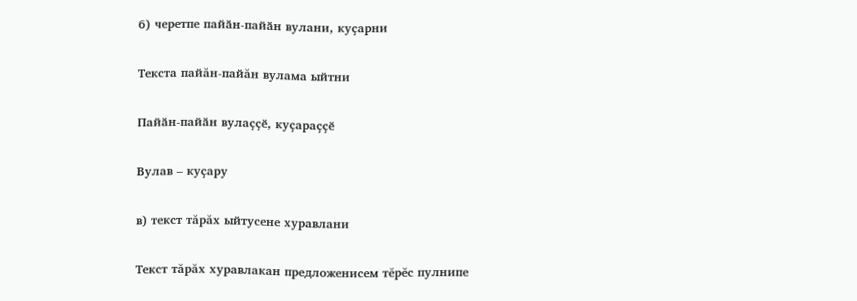б) черетпе пайӑн-пайӑн вулани, куҫарни

Текста пайăн-пайăн вулама ыйтни

Пайӑн-пайӑн вулаҫҫӗ, куҫараҫҫӗ

Вулав – куҫару

в) текст тăрăх ыйтусене хуравлани

Текст тăрăх хуравлакан предложенисем тĕрĕс пулнипе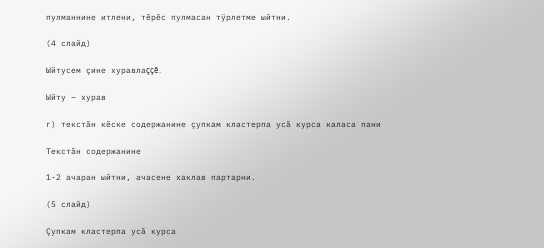пулманнине итлени, тĕрĕс пулмасан тÿрлетме ыйтни.

(4 слайд)

Ыйтусем çине хуравлаççĕ.

Ыйту – хурав

г) текстăн кĕске содержанине çупкам кластерпа усă курса каласа пани

Текстăн содержанине

1-2 ачаран ыйтни, ачасене хаклав партарни.

(5 слайд)

Çупкам кластерпа усă курса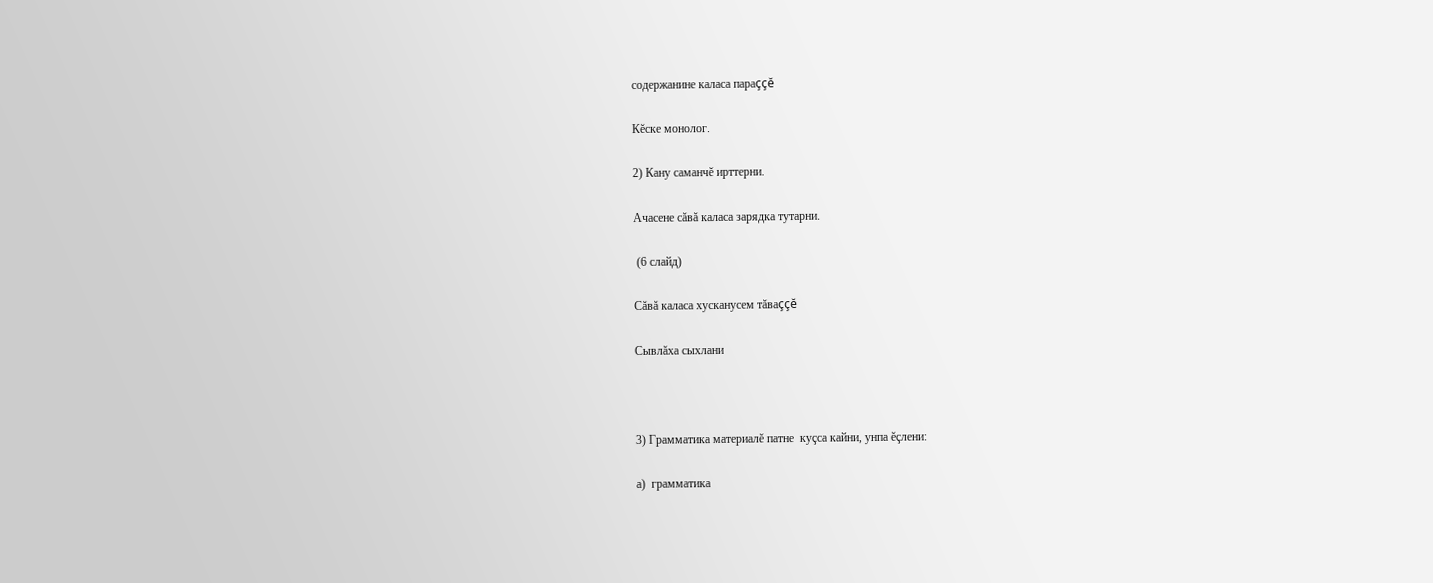содержанине каласа параççĕ

Кĕске монолог.

2) Кану саманчĕ ирттерни.

Ачасене сăвă каласа зарядка тутарни.

 (6 слайд)

Сăвă каласа хусканусем тăваççĕ

Сывлăха сыхлани



3) Грамматика материалĕ патне  куçса кайни, унпа ĕçлени:

а)  грамматика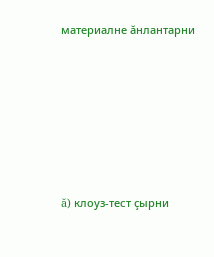материалне ăнлантарни







ă) клоуз-тест çырни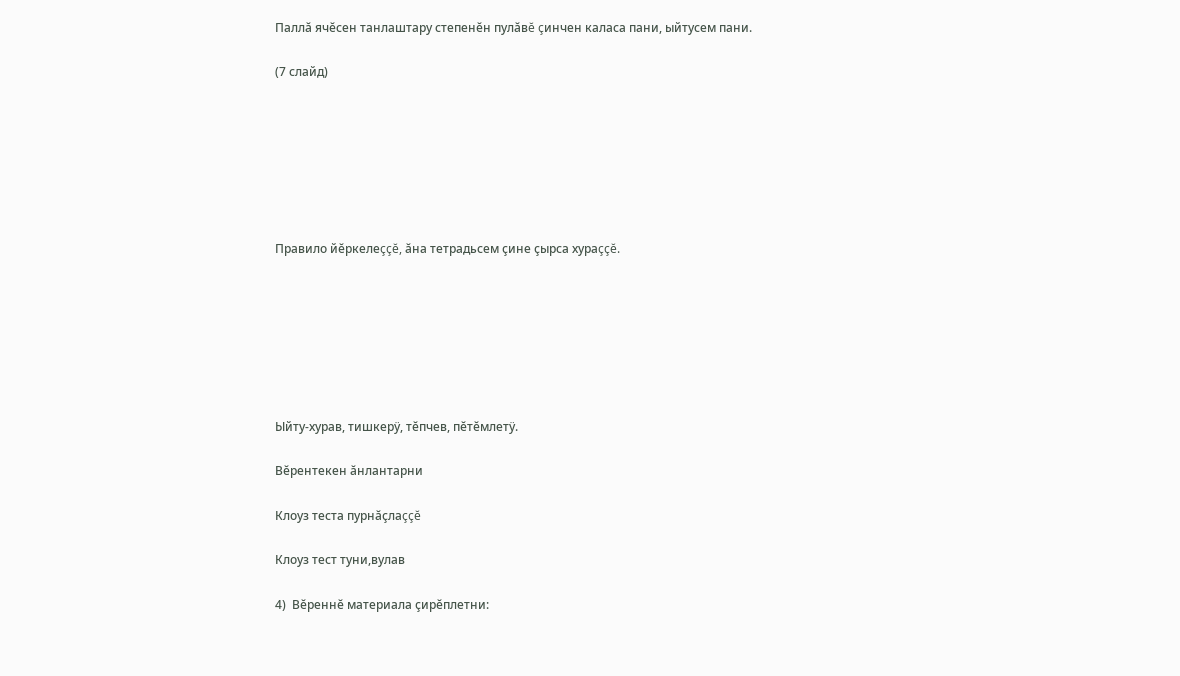Паллă ячĕсен танлаштару степенĕн пулăвĕ çинчен каласа пани, ыйтусем пани.

(7 слайд)







Правило йĕркелеççĕ, ăна тетрадьсем çине çырса хураççĕ.







Ыйту-хурав, тишкерÿ, тĕпчев, пĕтĕмлетÿ.

Вĕрентекен ăнлантарни

Клоуз теста пурнăçлаççĕ

Клоуз тест туни,вулав

4)  Вĕреннĕ материала çирĕплетни: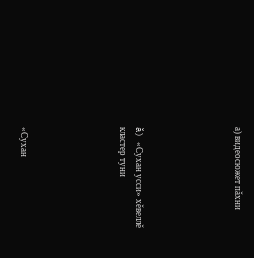а) видеосюжет пăхни





ă) «Сухан усси» хĕвеллĕ кластер туни





«Сухан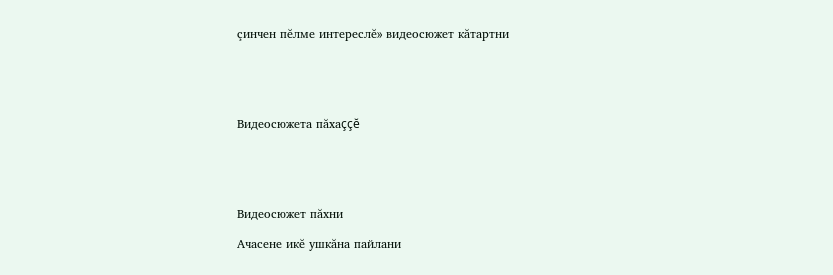çинчен пĕлме интереслĕ» видеосюжет кăтартни





Видеосюжета пăхаççĕ





Видеосюжет пăхни

Ачасене икĕ ушкăна пайлани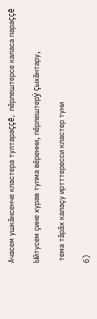Ачасем ушкăнсенче кластера тултараççĕ,  пĕрлештерсе каласа параççĕ

Ыйтусем çине хурав тупма вĕренни, пĕрлештерÿ çыхăнтару,

 тема тăрăх калаçу иртттересси кластер туни

б)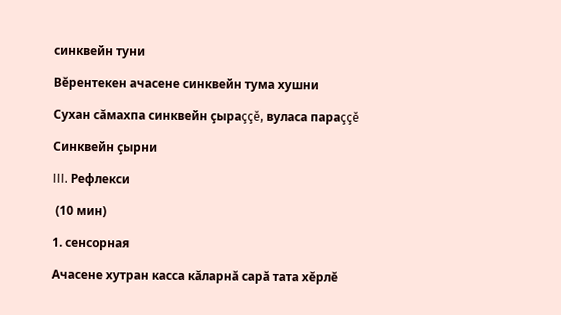синквейн туни

Вĕрентекен ачасене синквейн тума хушни

Сухан сăмахпа синквейн çыраççĕ, вуласа параççĕ

Синквейн çырни

III. Рефлекси

 (10 мин)

1. сенсорная

Ачасене хутран касса кăларнă сарă тата хĕрлĕ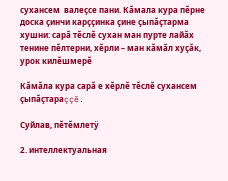сухансем  валеçсе пани. Кăмала кура пĕрне доска çинчи карççинка çине çыпăçтарма хушни: сарă тĕслĕ сухан ман пурте лайăх тенине пĕлтерни, хĕрли – ман кăмăл хуçăк, урок килĕшмерĕ

Кăмăла кура сарă е хĕрлĕ тĕслĕ сухансем çыпăçтараççĕ.

Суйлав, пĕтĕмлетÿ

2. интеллектуальная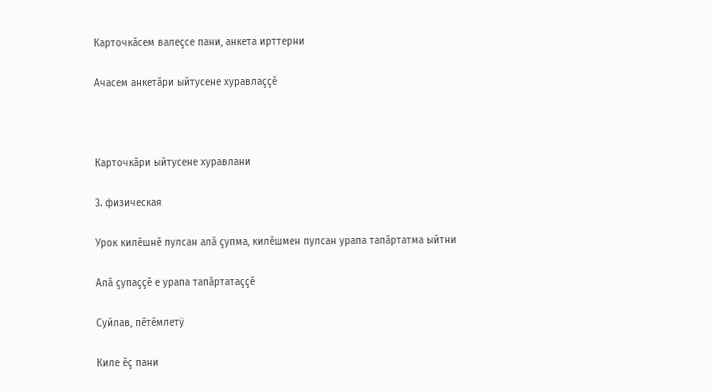Карточкăсем валеçсе пани, анкета ирттерни

Ачасем анкетăри ыйтусене хуравлаççĕ



Карточкăри ыйтусене хуравлани

3. физическая

Урок килĕшнĕ пулсан алă çупма, килĕшмен пулсан урапа тапăртатма ыйтни

Алă çупаççĕ е урапа тапăртатаççĕ

Суйлав, пĕтĕмлетÿ

Киле ĕç пани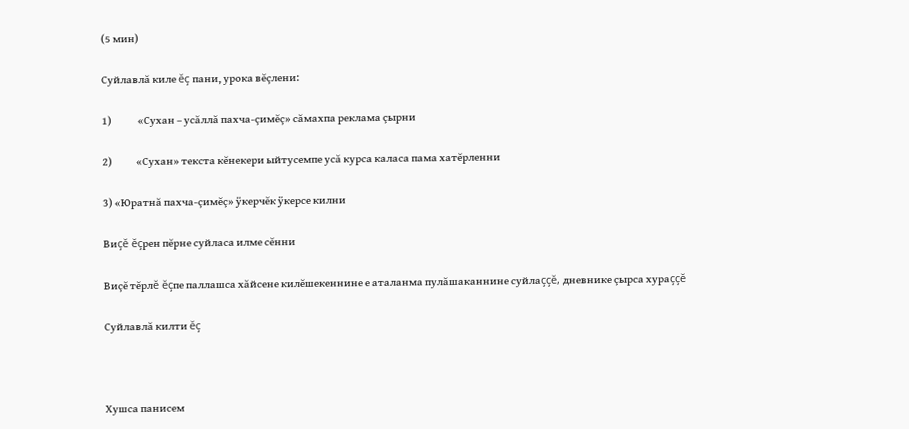(5 мин)

Суйлавлă киле ĕç пани, урока вĕçлени:

1)             «Сухан – усăллă пахча-çимĕç» сăмахпа реклама çырни

2)            «Сухан» текста кĕнекери ыйтусемпе усă курса каласа пама хатĕрленни

3) «Юратнă пахча-çимĕç» ÿкерчĕк ÿкерсе килни

Виçĕ ĕçрен пĕрне суйласа илме сĕнни

Виçĕ тĕрлĕ ĕçпе паллашса хăйсене килĕшекеннине е аталанма пулăшаканнине суйлаççĕ, дневнике çырса хураççĕ

Суйлавлă килти ĕç



Хушса панисем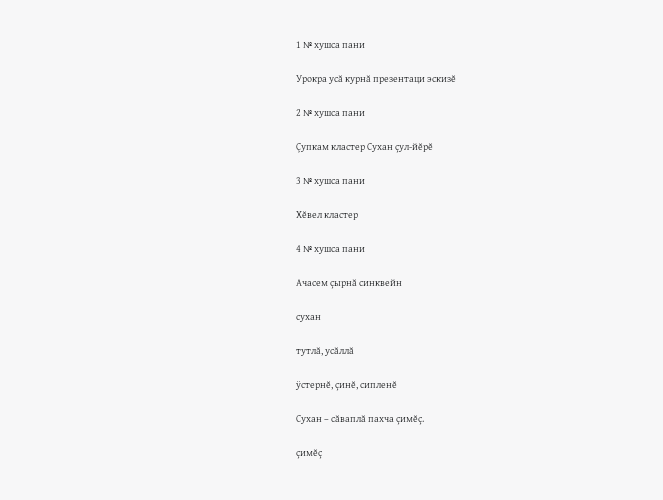1 № хушса пани

Урокра усă курнă презентаци эскизĕ

2 № хушса пани

Çупкам кластер Сухан çул-йĕрĕ

3 № хушса пани

Хĕвел кластер

4 № хушса пани

Ачасем çырнă синквейн

сухан

тутлă, усăллă

ÿстернĕ, çинĕ, сипленĕ

Сухан – сăваплă пахча çимĕç.

çимĕç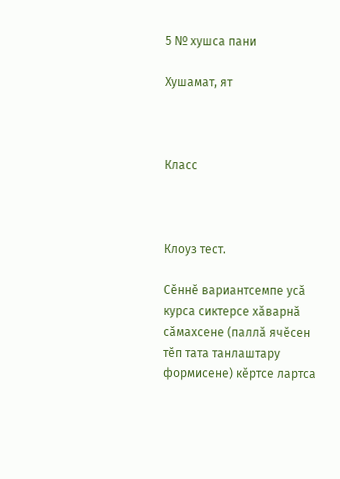5 № хушса пани

Хушамат, ят



Класс



Клоуз тест.

Сĕннĕ вариантсемпе усă курса сиктерсе хăварнă сăмахсене (паллă ячĕсен тĕп тата танлаштару формисене) кĕртсе лартса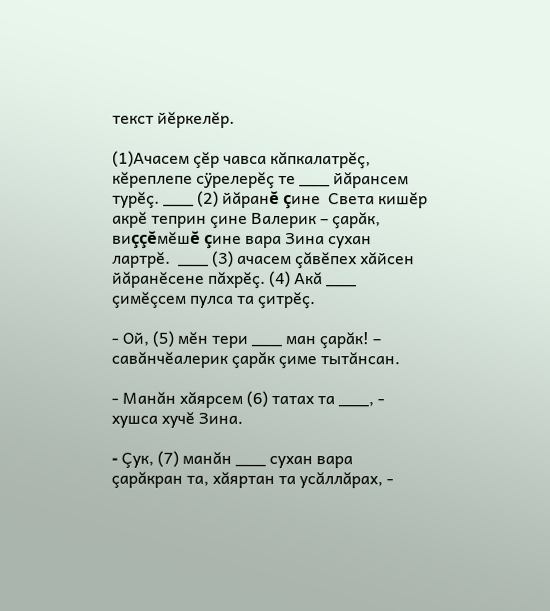текст йĕркелĕр.

(1)Ачасем çĕр чавса кăпкалатрĕç, кĕреплепе сÿрелерĕç те ___ йăрансем турĕç. ___ (2) йăранĕ çине  Света кишĕр акрĕ теприн çине Валерик – çарăк, виççĕмĕшĕ çине вара Зина сухан лартрĕ.  ___ (3) ачасем çăвĕпех хăйсен йăранĕсене пăхрĕç. (4) Акă ___ çимĕçсем пулса та çитрĕç.

- Ой, (5) мĕн тери ___ ман çарăк! – савăнчĕалерик çарăк çиме тытăнсан.

- Манăн хăярсем (6) татах та ___, - хушса хучĕ Зина.

- Çук, (7) манăн ___ сухан вара çарăкран та, хăяртан та усăллăрах, -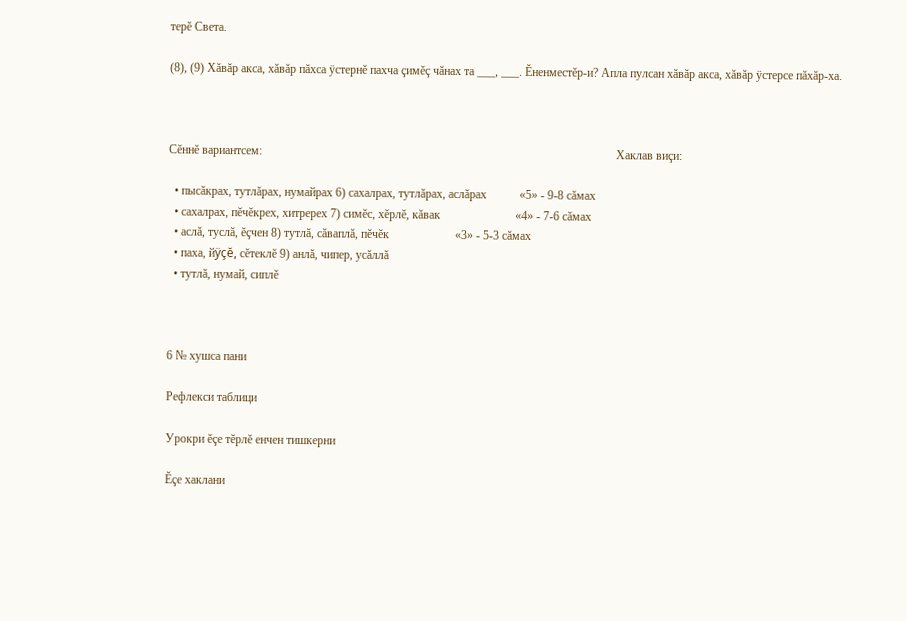терĕ Света.

(8), (9) Хăвăр акса, хăвăр пăхса ÿстернĕ пахча çимĕç чăнах та ___, ___. Ĕненместĕр-и? Апла пулсан хăвăр акса, хăвăр ÿстерсе пăхăр-ха.



Сĕннĕ вариантсем:                                                                                                                      Хаклав виçи:

  • пысăкрах, тутлăрах, нумайрах 6) сахалрах, тутлăрах, аслăрах           «5» - 9-8 сăмах
  • сахалрах, пĕчĕкрех, хитререх 7) симĕс, хĕрлĕ, кăвак                         «4» - 7-6 сăмах
  • аслă, туслă, ĕçчен 8) тутлă, сăваплă, пĕчĕк                      «3» - 5-3 сăмах
  • паха, йÿçĕ, сĕтеклĕ 9) анлă, чипер, усăллă
  • тутлă, нумай, сиплĕ



6 № хушса пани

Рефлекси таблици

Урокри ĕçе тĕрлĕ енчен тишкерни

Ĕçе хаклани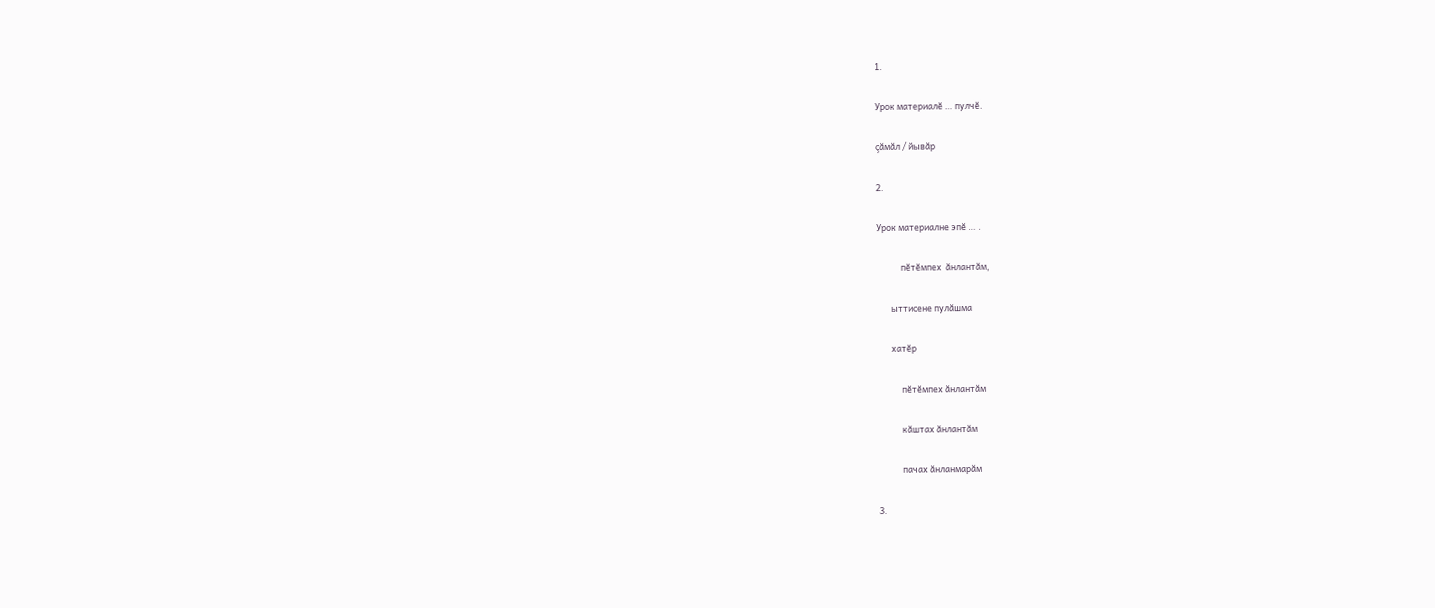1.

Урок материалĕ … пулчĕ.

çăмăл / йывăр

2.

Урок материалне эпĕ … .

            пĕтĕмпех  ăнлантăм,

       ыттисене пулăшма

       хатĕр

            пĕтĕмпех ăнлантăм

            кăштах ăнлантăм

            пачах ăнланмарăм

3.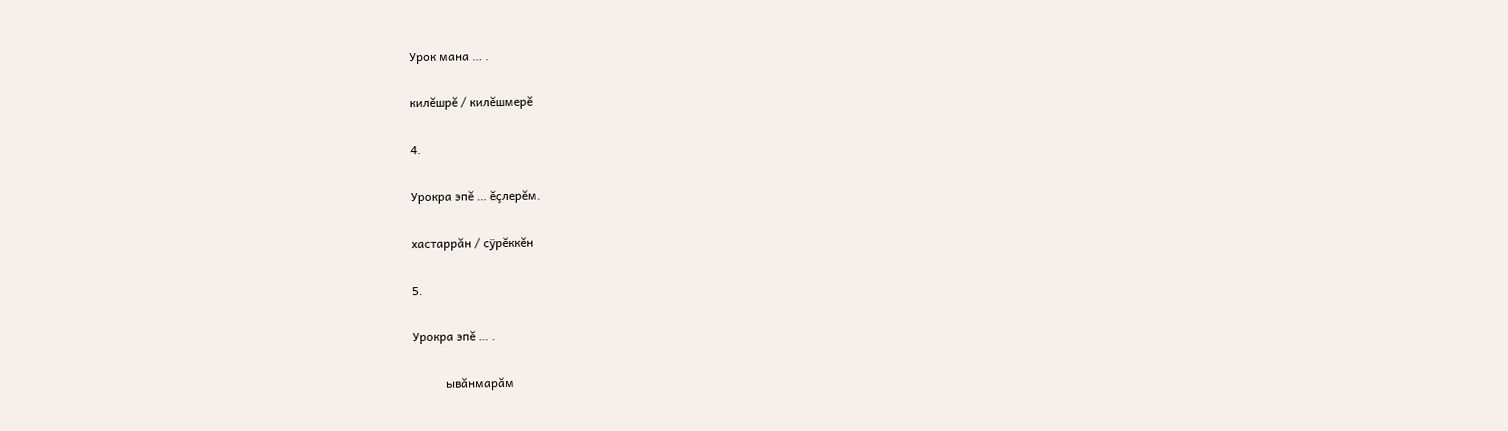Урок мана … .

килĕшрĕ / килĕшмерĕ

4.

Урокра эпĕ … ĕçлерĕм.

хастаррăн / сÿрĕккĕн

5.

Урокра эпĕ … .

           ывăнмарăм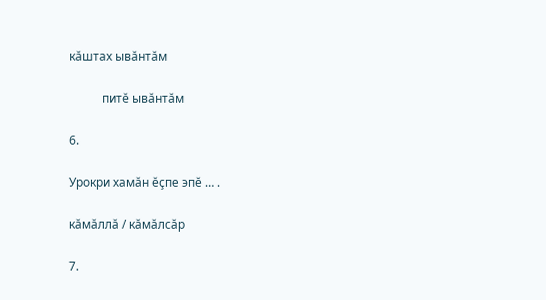кăштах ывăнтăм

           питĕ ывăнтăм

6.

Урокри хамăн ĕçпе эпĕ … .

кăмăллă / кăмăлсăр

7.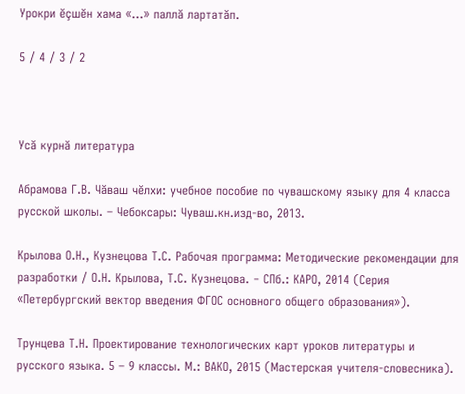Урокри ĕçшĕн хама «…» паллă лартатăп.

5 / 4 / 3 / 2



Усă курнă литература

Абрамова Г.В. Чăваш чĕлхи: учебное пособие по чувашскому языку для 4 класса русской школы. – Чебоксары: Чуваш.кн.изд-во, 2013.

Крылова О.Н., Кузнецова Т.С. Рабочая программа: Методические рекомендации для разработки / О.Н. Крылова, Т.С. Кузнецова. ‒ СПб.: КАРО, 2014 (Серия «Петербургский вектор введения ФГОС основного общего образования»).

Трунцева Т.Н. Проектирование технологических карт уроков литературы и русского языка. 5 – 9 классы. М.: ВАКО, 2015 (Мастерская учителя-словесника).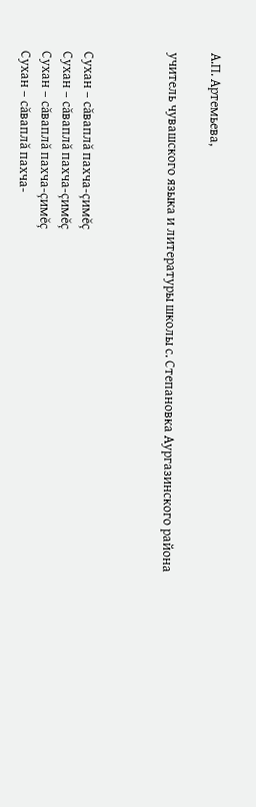А.П. Артемьева,

учитель чувашского языка и литературы школы с. Степановка Аургазинского района



Сухан – сăваплă пахча-çимĕç
Сухан – сăваплă пахча-çимĕç
Сухан – сăваплă пахча-çимĕç
Сухан – сăваплă пахча-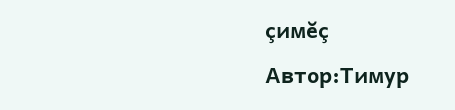çимĕç
Автор:Тимур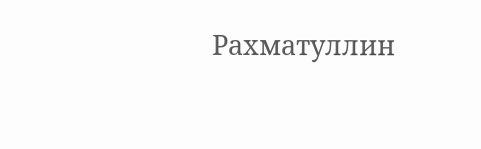Рахматуллин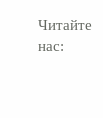Читайте нас: